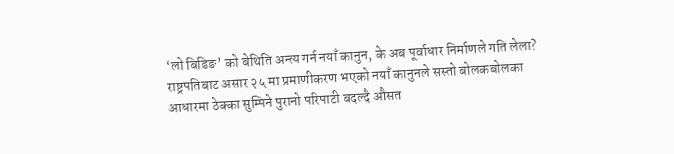‘लो बिडिङ’ को बेथिति अन्त्य गर्न नयाँ कानुन, के अब पूर्वाधार निर्माणले गति लेला?
राष्ट्रपतिबाट असार २५ मा प्रमाणीकरण भएको नयाँ कानुनले सस्तो बोलकबोलका आधारमा ठेक्का सुम्पिने पुरानो परिपाटी बदल्दै औसत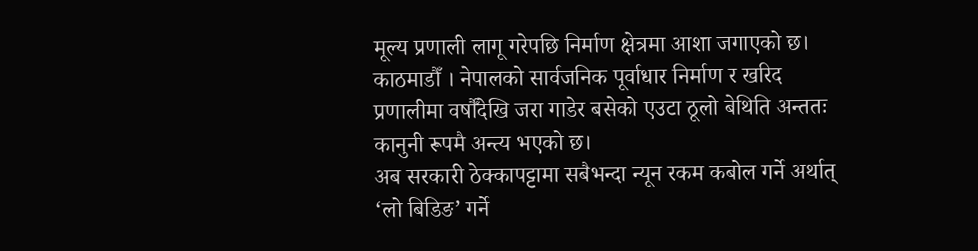मूल्य प्रणाली लागू गरेपछि निर्माण क्षेत्रमा आशा जगाएको छ।
काठमाडौँ । नेपालको सार्वजनिक पूर्वाधार निर्माण र खरिद प्रणालीमा वर्षौँदेखि जरा गाडेर बसेको एउटा ठूलो बेथिति अन्ततः कानुनी रूपमै अन्त्य भएको छ।
अब सरकारी ठेक्कापट्टामा सबैभन्दा न्यून रकम कबोल गर्ने अर्थात् ‘लो बिडिङ’ गर्ने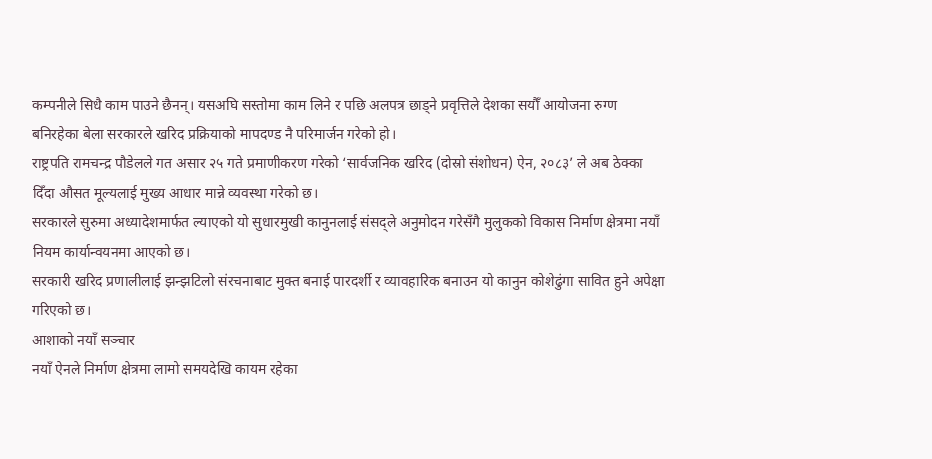कम्पनीले सिधै काम पाउने छैनन्। यसअघि सस्तोमा काम लिने र पछि अलपत्र छाड्ने प्रवृत्तिले देशका सयौँ आयोजना रुग्ण बनिरहेका बेला सरकारले खरिद प्रक्रियाको मापदण्ड नै परिमार्जन गरेको हो।
राष्ट्रपति रामचन्द्र पौडेलले गत असार २५ गते प्रमाणीकरण गरेको ‘सार्वजनिक खरिद (दोस्रो संशोधन) ऐन, २०८३’ ले अब ठेक्का दिँदा औसत मूल्यलाई मुख्य आधार मान्ने व्यवस्था गरेको छ।
सरकारले सुरुमा अध्यादेशमार्फत ल्याएको यो सुधारमुखी कानुनलाई संसद्ले अनुमोदन गरेसँगै मुलुकको विकास निर्माण क्षेत्रमा नयाँ नियम कार्यान्वयनमा आएको छ।
सरकारी खरिद प्रणालीलाई झन्झटिलो संरचनाबाट मुक्त बनाई पारदर्शी र व्यावहारिक बनाउन यो कानुन कोशेढुंगा सावित हुने अपेक्षा गरिएको छ।
आशाको नयाँ सञ्चार
नयाँ ऐनले निर्माण क्षेत्रमा लामो समयदेखि कायम रहेका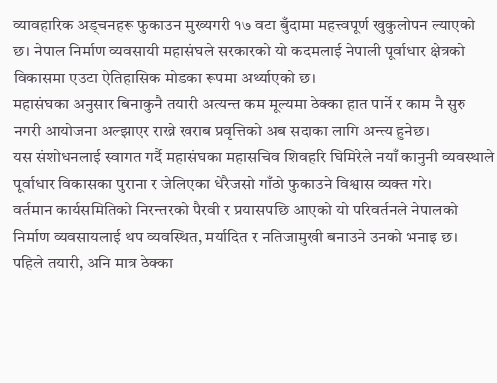व्यावहारिक अड्चनहरू फुकाउन मुख्यगरी १७ वटा बुँदामा महत्त्वपूर्ण खुकुलोपन ल्याएको छ। नेपाल निर्माण व्यवसायी महासंघले सरकारको यो कदमलाई नेपाली पूर्वाधार क्षेत्रको विकासमा एउटा ऐतिहासिक मोडका रूपमा अर्थ्याएको छ।
महासंघका अनुसार बिनाकुनै तयारी अत्यन्त कम मूल्यमा ठेक्का हात पार्ने र काम नै सुरु नगरी आयोजना अल्झाएर राख्ने खराब प्रवृत्तिको अब सदाका लागि अन्त्य हुनेछ।
यस संशोधनलाई स्वागत गर्दै महासंघका महासचिव शिवहरि घिमिरेले नयाँ कानुनी व्यवस्थाले पूर्वाधार विकासका पुराना र जेलिएका धेरैजसो गाँठो फुकाउने विश्वास व्यक्त गरे।
वर्तमान कार्यसमितिको निरन्तरको पैरवी र प्रयासपछि आएको यो परिवर्तनले नेपालको निर्माण व्यवसायलाई थप व्यवस्थित, मर्यादित र नतिजामुखी बनाउने उनको भनाइ छ।
पहिले तयारी, अनि मात्र ठेक्का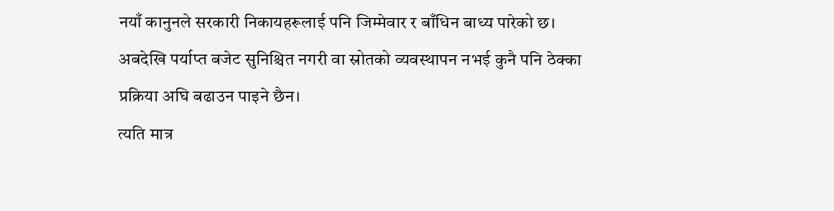नयाँ कानुनले सरकारी निकायहरूलाई पनि जिम्मेवार र बाँधिन बाध्य पारेको छ। अबदेखि पर्याप्त बजेट सुनिश्चित नगरी वा स्रोतको व्यवस्थापन नभई कुनै पनि ठेक्का प्रक्रिया अघि बढाउन पाइने छैन।
त्यति मात्र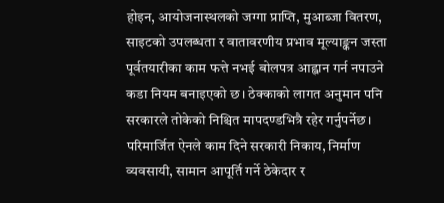होइन, आयोजनास्थलको जग्गा प्राप्ति, मुआब्जा वितरण, साइटको उपलब्धता र वातावरणीय प्रभाव मूल्याङ्कन जस्ता पूर्वतयारीका काम फत्ते नभई बोलपत्र आह्वान गर्न नपाउने कडा नियम बनाइएको छ। ठेक्काको लागत अनुमान पनि सरकारले तोकेको निश्चित मापदण्डभित्रै रहेर गर्नुपर्नेछ।
परिमार्जित ऐनले काम दिने सरकारी निकाय, निर्माण व्यवसायी, सामान आपूर्ति गर्ने ठेकेदार र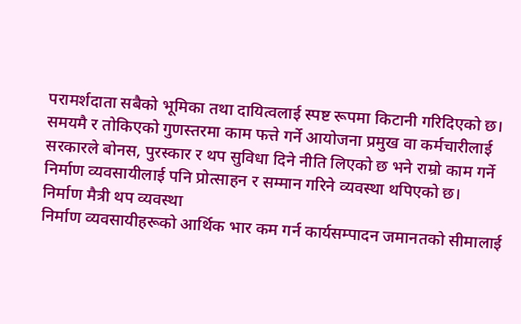परामर्शदाता सबैको भूमिका तथा दायित्वलाई स्पष्ट रूपमा किटानी गरिदिएको छ।
समयमै र तोकिएको गुणस्तरमा काम फत्ते गर्ने आयोजना प्रमुख वा कर्मचारीलाई सरकारले बोनस, पुरस्कार र थप सुविधा दिने नीति लिएको छ भने राम्रो काम गर्ने निर्माण व्यवसायीलाई पनि प्रोत्साहन र सम्मान गरिने व्यवस्था थपिएको छ।
निर्माण मैत्री थप व्यवस्था
निर्माण व्यवसायीहरूको आर्थिक भार कम गर्न कार्यसम्पादन जमानतको सीमालाई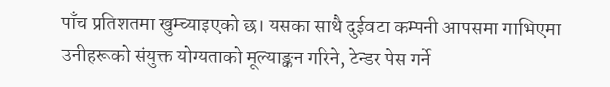पाँच प्रतिशतमा खुम्च्याइएको छ। यसका साथै दुईवटा कम्पनी आपसमा गाभिएमा उनीहरूको संयुक्त योग्यताको मूल्याङ्कन गरिने, टेन्डर पेस गर्ने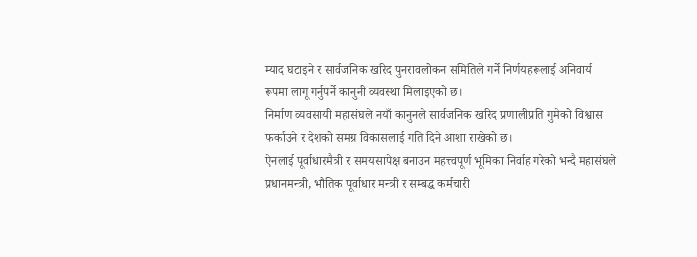म्याद घटाइने र सार्वजनिक खरिद पुनरावलोकन समितिले गर्ने निर्णयहरूलाई अनिवार्य रूपमा लागू गर्नुपर्ने कानुनी व्यवस्था मिलाइएको छ।
निर्माण व्यवसायी महासंघले नयाँ कानुनले सार्वजनिक खरिद प्रणालीप्रति गुमेको विश्वास फर्काउने र देशको समग्र विकासलाई गति दिने आशा राखेको छ।
ऐनलाई पूर्वाधारमैत्री र समयसापेक्ष बनाउन महत्त्वपूर्ण भूमिका निर्वाह गरेको भन्दै महासंघले प्रधानमन्त्री, भौतिक पूर्वाधार मन्त्री र सम्बद्ध कर्मचारी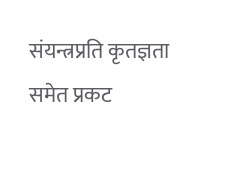संयन्त्रप्रति कृतज्ञता समेत प्रकट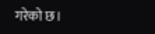गरेको छ।